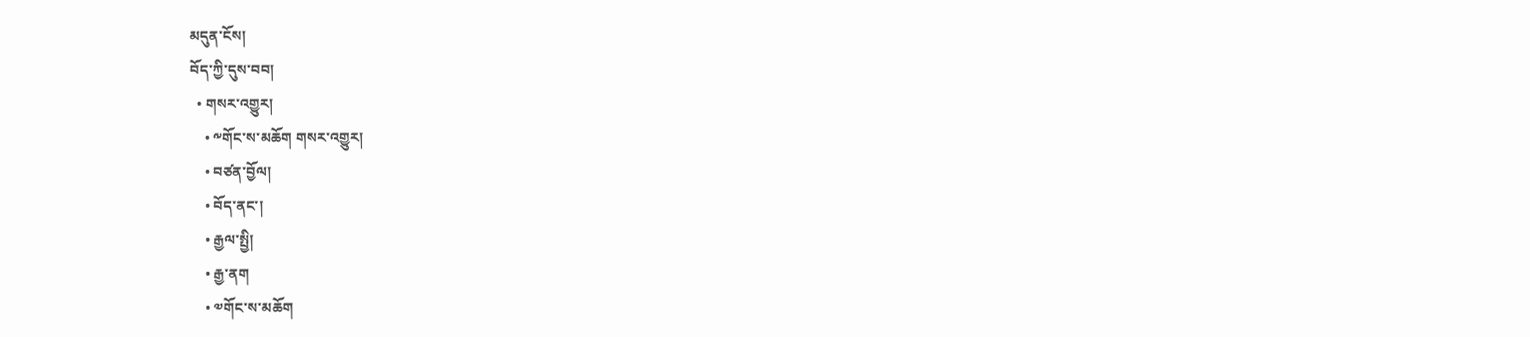མདུན་ངོས།
བོད་ཀྱི་དུས་བབ།
  • གསར་འགྱུར།
    • ༸གོང་ས་མཆོག གསར་འགྱུར།
    • བཙན་བྱོལ།
    • བོད་ནང་།
    • རྒྱལ་སྤྱི།
    • རྒྱ་ནག
    • ༧གོང་ས་མཆོག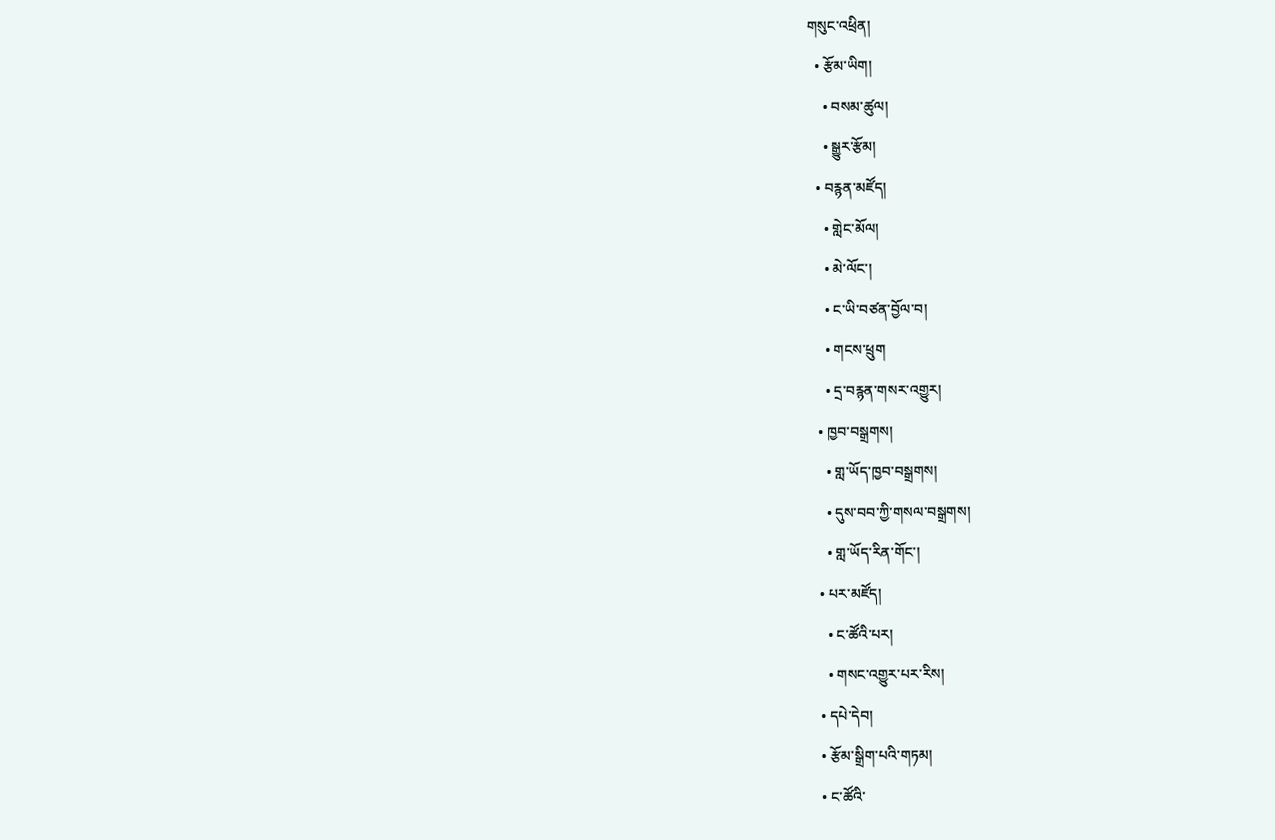གསུང་འཕྲིན།
  • རྩོམ་ཡིག།
    • བསམ་ཚུལ།
    • སྒྱུར་རྩོམ།
  • བརྙན་མཛོད།
    • གླེང་མོལ།
    • མེ་ལོང་།
    • ང་ཡི་བཙན་བྱོལ་བ།
    • གངས་ཕྲུག
    • དྲ་བརྙན་གསར་འགྱུར།
  • ཁྱབ་བསྒྲགས།
    • གླ་ཡོད་ཁྱབ་བསྒྲགས།
    • དུས་བབ་ཀྱི་གསལ་བསྒྲགས།
    • གླ་ཡོད་རིན་གོང་།
  • པར་མཛོད།
    • ང་ཚོའི་པར།
    • གསང་འགྱུར་པར་རིས།
  • དཔེ་དེབ།
  • རྩོམ་སྒྲིག་པའི་གཏམ།
  • ང་ཚོའི་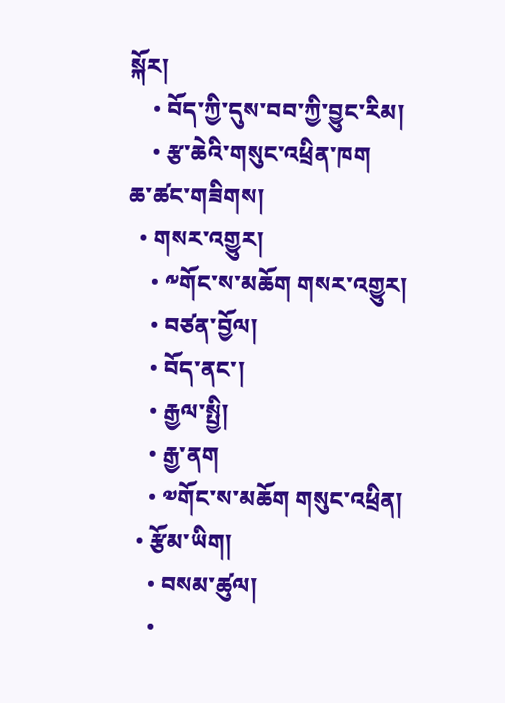སྐོར།
    • བོད་ཀྱི་དུས་བབ་ཀྱི་བྱུང་རིམ།
    • རྩ་ཆེའི་གསུང་འཕྲིན་ཁག
ཆ་ཚང་གཟིགས།
  • གསར་འགྱུར།
    • ༸གོང་ས་མཆོག གསར་འགྱུར།
    • བཙན་བྱོལ།
    • བོད་ནང་།
    • རྒྱལ་སྤྱི།
    • རྒྱ་ནག
    • ༧གོང་ས་མཆོག གསུང་འཕྲིན།
  • རྩོམ་ཡིག།
    • བསམ་ཚུལ།
    •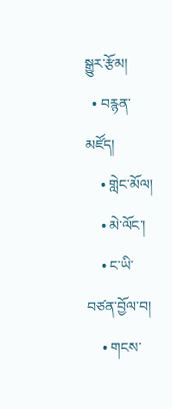སྒྱུར་རྩོམ།
  • བརྙན་མཛོད།
    • གླེང་མོལ།
    • མེ་ལོང་།
    • ང་ཡི་བཙན་བྱོལ་བ།
    • གངས་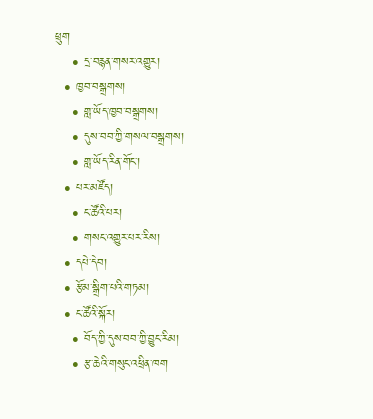ཕྲུག
    • དྲ་བརྙན་གསར་འགྱུར།
  • ཁྱབ་བསྒྲགས།
    • གླ་ཡོད་ཁྱབ་བསྒྲགས།
    • དུས་བབ་ཀྱི་གསལ་བསྒྲགས།
    • གླ་ཡོད་རིན་གོང་།
  • པར་མཛོད།
    • ང་ཚོའི་པར།
    • གསང་འགྱུར་པར་རིས།
  • དཔེ་དེབ།
  • རྩོམ་སྒྲིག་པའི་གཏམ།
  • ང་ཚོའི་སྐོར།
    • བོད་ཀྱི་དུས་བབ་ཀྱི་བྱུང་རིམ།
    • རྩ་ཆེའི་གསུང་འཕྲིན་ཁག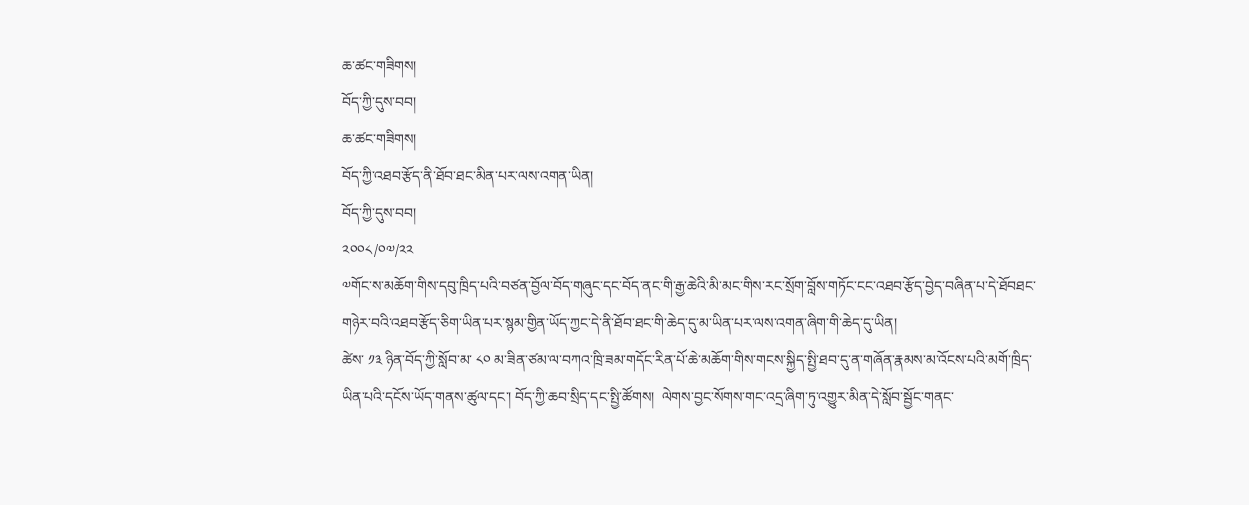ཆ་ཚང་གཟིགས།
བོད་ཀྱི་དུས་བབ།
ཆ་ཚང་གཟིགས།
བོད་ཀྱི་འཐབ་རྩོད་ནི་ཐོབ་ཐང་མིན་པར་ལས་འགན་ཡིན།
བོད་ཀྱི་དུས་བབ།
༢༠༠༨/༠༧/༢༢
༧གོང་ས་མཆོག་གིས་དབུ་ཁྲིད་པའི་བཙན་བྱོལ་བོད་གཞུང་དང་བོད་ནང་གི་རྒྱ་ཆེའི་མི་མང་གིས་རང་སྲོག་བློས་གཏོང་ངང་འཐབ་རྩོད་བྱེད་བཞིན་པ་དེ་ཐོབཐང་གཉེར་བའི་འཐབ་རྩོད་ཅིག་ཡིན་པར་སྙམ་གྱིན་ཡོད་ཀྱང་དེ་ནི་ཐོབ་ཐང་གི་ཆེད་དུ་མ་ཡིན་པར་ལས་འགན་ཞིག་གི་ཆེད་དུ་ཡིན།
ཚེས་ ༡༣ ཉིན་བོད་ཀྱི་སློབ་མ་ ༨༠ མ་ཟིན་ཙམ་ལ་བཀའ་ཁྲི་ཟམ་གདོང་རིན་པོ་ཆེ་མཆོག་གིས་གངས་སྐྱིད་སྤྱི་ཐབ་དུ་ན་གཞོན་རྣམས་མ་འོངས་པའི་མགོ་ཁྲིད་ཡིན་པའི་དངོས་ཡོད་གནས་ཚུལ་དང་། བོད་ཀྱི་ཆབ་སྲིད་དང་སྤྱི་ཚོགས།  ལེགས་བྱང་སོགས་གང་འདྲ་ཞིག་ཏུ་འགྱུར་མིན་དེ་སློབ་སྦྱོང་གནང་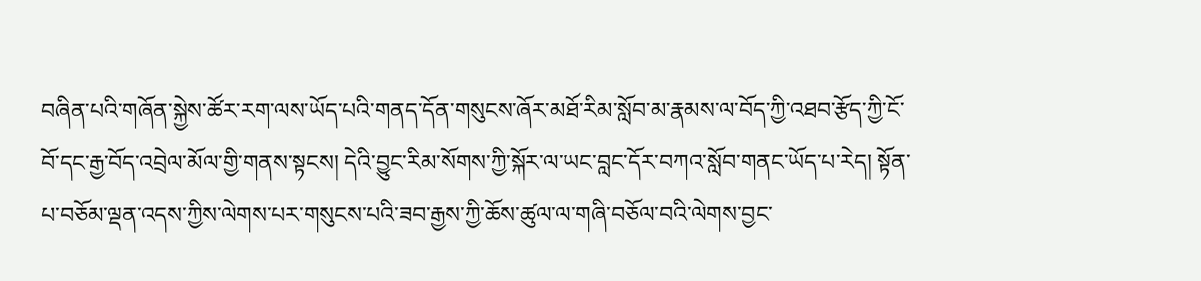བཞིན་པའི་གཞོན་སྐྱེས་ཚོར་རག་ལས་ཡོད་པའི་གནད་དོན་གསུངས་ཞོར་མཐོ་རིམ་སློབ་མ་རྣམས་ལ་བོད་ཀྱི་འཐབ་རྩོད་ཀྱི་ངོ་བོ་དང་རྒྱ་བོད་འབྲེལ་མོལ་གྱི་གནས་སྟངས། དེའི་བྱུང་རིམ་སོགས་ཀྱི་སྐོར་ལ་ཡང་བླང་དོར་བཀའ་སློབ་གནང་ཡོད་པ་རེད། སྟོན་པ་བཅོམ་ལྡན་འདས་ཀྱིས་ལེགས་པར་གསུངས་པའི་ཟབ་རྒྱས་ཀྱི་ཆོས་ཚུལ་ལ་གཞི་བཅོལ་བའི་ལེགས་བྱང་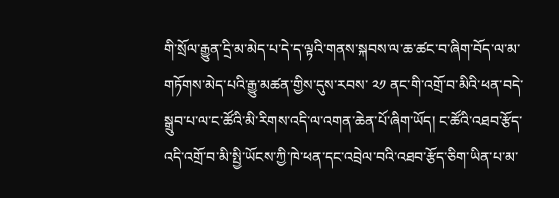གི་སྲོལ་རྒྱུན་དྲི་མ་མེད་པ་དེ་ད་ལྟའི་གནས་སྐབས་ལ་ཆ་ཚང་བ་ཞིག་བོད་ལ་མ་གཏོགས་མེད་པའི་རྒྱུ་མཚན་གྱིས་དུས་རབས་ ༢༡ ནང་གི་འགྲོ་བ་མིའི་ཕན་བདེ་སྒྲུབ་པ་ལ་ང་ཚོའི་མི་རིགས་འདི་ལ་འགན་ཆེན་པོ་ཞིག་ཡོད། ང་ཚོའི་འཐབ་རྩོད་འདི་འགྲོ་བ་མི་སྤྱི་ཡོངས་ཀྱི་ཁེ་ཕན་དང་འབྲེལ་བའི་འཐབ་རྩོད་ཅིག་ཡིན་པ་མ་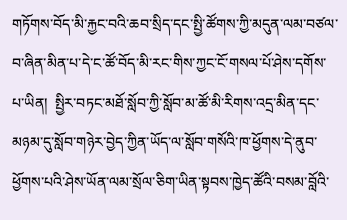གཏོགས་བོད་མི་རྐྱང་བའི་ཆབ་སྲིད་དང་སྤྱི་ཚོགས་ཀྱི་མདུན་ལམ་བཙལ་བ་ཞིན་མིན་པ་དེ་ང་ཚོ་བོད་མི་རང་གིས་ཀྱང་ངོ་གསལ་པོ་ཤེས་དགོས་པ་ཡིན།  སྤྱིར་བཏང་མཐོ་སློབ་ཀྱི་སློབ་མ་ཚོ་མི་རིགས་འདྲ་མིན་དང་མཉམ་དུ་སློབ་གཉེར་བྱེད་ཀྱིན་ཡོད་ལ་སློབ་གསོའི་ཁ་ཕྱོགས་དེ་ནུབ་ཕྱོགས་པའི་ཤེས་ཡོན་ལམ་སྲོལ་ཅིག་ཡིན་སྟབས་ཁྱེད་ཚོའི་བསམ་བློའི་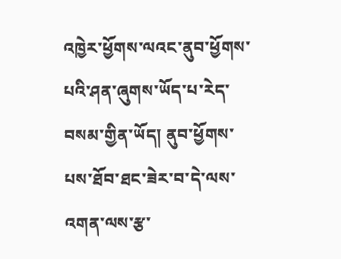འཁྱེར་ཕྱོགས་ལའང་ནུབ་ཕྱོགས་པའི་ཤན་ཞུགས་ཡོད་པ་རེད་བསམ་གྱིན་ཡོད། ནུབ་ཕྱོགས་པས་ཐོབ་ཐང་ཟེར་བ་དེ་ལས་འགན་ལས་རྩ་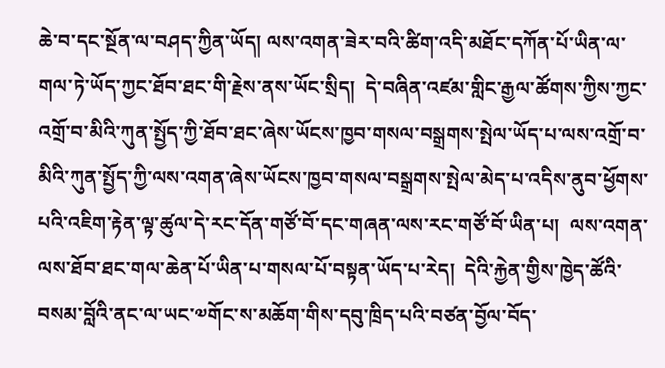ཆེ་བ་དང་སྔོན་ལ་བཤད་ཀྱིན་ཡོད། ལས་འགན་ཟེར་བའི་ཚིག་འདི་མཐོང་དཀོན་པོ་ཡིན་ལ་གལ་ཏེ་ཡོད་ཀྱང་ཐོབ་ཐང་གི་རྗེས་ནས་ཡོང་སྲིད།  དེ་བཞིན་འཛམ་གླིང་རྒྱལ་ཚོགས་ཀྱིས་ཀྱང་འགྲོ་བ་མིའི་ཀུན་སྤྱོད་ཀྱི་ཐོབ་ཐང་ཞེས་ཡོངས་ཁྱབ་གསལ་བསྒྲགས་སྤེལ་ཡོད་པ་ལས་འགྲོ་བ་མིའི་ཀུན་སྤྱོད་ཀྱི་ལས་འགན་ཞེས་ཡོངས་ཁྱབ་གསལ་བསྒྲགས་སྤེལ་མེད་པ་འདིས་ནུབ་ཕྱོགས་པའི་འཇིག་རྟེན་ལྟ་ཚུལ་དེ་རང་དོན་གཙོ་བོ་དང་གཞན་ལས་རང་གཙོ་བོ་ཡིན་པ།  ལས་འགན་ལས་ཐོབ་ཐང་གལ་ཆེན་པོ་ཡིན་པ་གསལ་པོ་བསྟན་ཡོད་པ་རེད།  དེའི་རྐྱེན་གྱིས་ཁྱེད་ཚོའི་བསམ་བློའི་ནང་ལ་ཡང་༧གོང་ས་མཆོག་གིས་དབུ་ཁྲིད་པའི་བཙན་བྱོལ་བོད་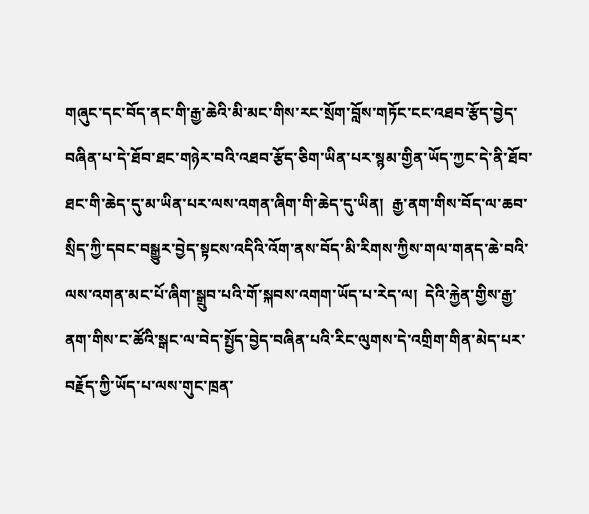གཞུང་དང་བོད་ནང་གི་རྒྱ་ཆེའི་མི་མང་གིས་རང་སྲོག་བློས་གཏོང་ངང་འཐབ་རྩོད་བྱེད་བཞིན་པ་དེ་ཐོབ་ཐང་གཉེར་བའི་འཐབ་རྩོད་ཅིག་ཡིན་པར་སྙམ་གྱིན་ཡོད་ཀྱང་དེ་ནི་ཐོབ་ཐང་གི་ཆེད་དུ་མ་ཡིན་པར་ལས་འགན་ཞིག་གི་ཆེད་དུ་ཡིན།  རྒྱ་ནག་གིས་བོད་ལ་ཆབ་སྲིད་ཀྱི་དབང་བསྒྱུར་བྱེད་སྟངས་འདིའི་འོག་ནས་བོད་མི་རིགས་ཀྱིས་གལ་གནད་ཆེ་བའི་ལས་འགན་མང་པོ་ཞིག་སྒྲུབ་པའི་གོ་སྐབས་འགག་ཡོད་པ་རེད་ལ།  དེའི་རྐྱེན་གྱིས་རྒྱ་ནག་གིས་ང་ཚོའི་སྒང་ལ་བེད་སྤྱོད་བྱེད་བཞིན་པའི་རིང་ལུགས་དེ་འགྲིག་གིན་མེད་པར་བརྗོད་ཀྱི་ཡོད་པ་ལས་གུང་ཁྲན་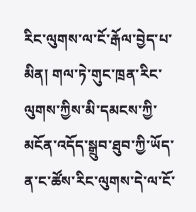རིང་ལུགས་ལ་ངོ་རྒོལ་བྱེད་པ་མིན། གལ་ཏེ་གུང་ཁྲན་རིང་ལུགས་ཀྱིས་མི་དམངས་ཀྱི་མངོན་འདོད་སྒྲུབ་ཐུབ་ཀྱི་ཡོད་ན་ང་ཚོས་རིང་ལུགས་དེ་ལ་ངོ་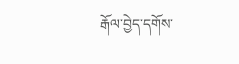རྒོལ་བྱེད་དགོས་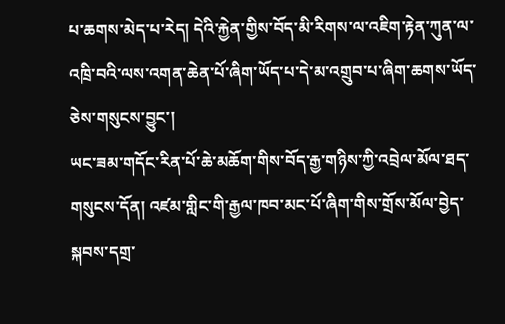པ་ཆགས་མེད་པ་རེད། དེའི་རྐྱེན་གྱིས་བོད་མི་རིགས་ལ་འཇིག་རྟེན་ཀུན་ལ་འཁྲི་བའི་ལས་འགན་ཆེན་པོ་ཞིག་ཡོད་པ་དེ་མ་འགྲུབ་པ་ཞིག་ཆགས་ཡོད་ཅེས་གསུངས་བྱུང་།
ཡང་ཟམ་གདོང་རིན་པོ་ཆེ་མཆོག་གིས་བོད་རྒྱ་གཉིས་ཀྱི་འབྲེལ་མོལ་ཐད་གསུངས་དོན། འཛམ་གླིང་གི་རྒྱལ་ཁབ་མང་པོ་ཞིག་གིས་གྲོས་མོལ་བྱེད་སྐབས་དགྲ་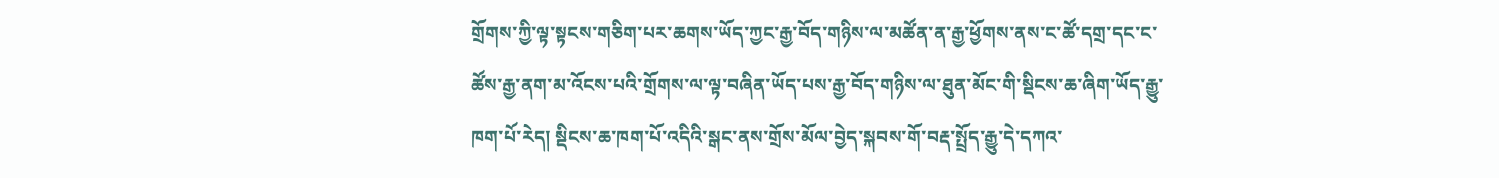གྲོགས་ཀྱི་ལྟ་སྟངས་གཅིག་པར་ཆགས་ཡོད་ཀྱང་རྒྱ་བོད་གཉིས་ལ་མཚོན་ན་རྒྱ་ཕྱོགས་ནས་ང་ཚོ་དགྲ་དང་ང་ཚོས་རྒྱ་ནག་མ་འོངས་པའི་གྲོགས་ལ་ལྟ་བཞིན་ཡོད་པས་རྒྱ་བོད་གཉིས་ལ་ཐུན་མོང་གི་སྡིངས་ཆ་ཞིག་ཡོད་རྒྱུ་ཁག་པོ་རེད། སྡིངས་ཆ་ཁག་པོ་འདིའི་སྒང་ནས་གྲོས་མོལ་བྱེད་སྐབས་གོ་བརྡ་སྤྲོད་རྒྱུ་དེ་དཀའ་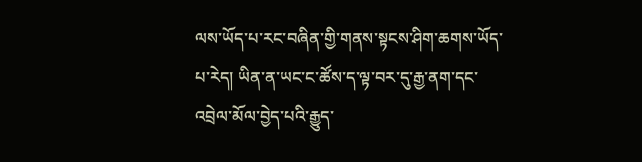ལས་ཡོད་པ་རང་བཞིན་གྱི་གནས་སྟངས་ཤིག་ཆགས་ཡོད་པ་རེད། ཡིན་ན་ཡང་ང་ཚོས་ད་ལྟ་བར་དུ་རྒྱ་ནག་དང་འབྲེལ་མོལ་བྱེད་པའི་རྒྱུད་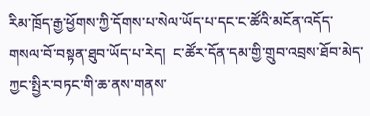རིམ་ཁྲོད་རྒྱ་ཕྱོགས་ཀྱི་དོགས་པ་སེལ་ཡོད་པ་དང་ང་ཚོའི་མངོན་འདོད་གསལ་བོ་བསྟན་ཐུབ་ཡོད་པ་རེད།  ང་ཚོར་དོན་དམ་གྱི་གྲུབ་འབྲས་ཐོབ་མེད་ཀྱང་སྤྱིར་བཏང་གི་ཆ་ནས་གནས་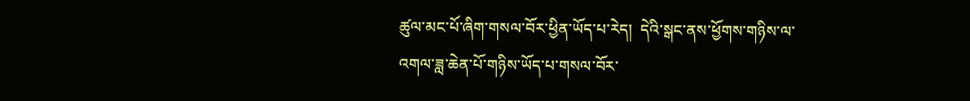ཚུལ་མང་པོ་ཞིག་གསལ་བོར་ཕྱིན་ཡོད་པ་རེད།  དེའི་སྒང་ནས་ཕྱོགས་གཉིས་ལ་འགལ་ཟླ་ཆེན་པོ་གཉིས་ཡོད་པ་གསལ་བོར་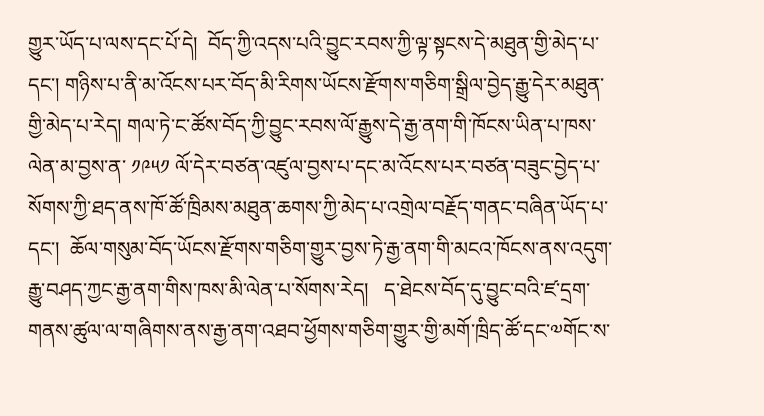གྱུར་ཡོད་པ་ལས་དང་པོ་དེ།  བོད་ཀྱི་འདས་པའི་བྱུང་རབས་ཀྱི་ལྟ་སྟངས་དེ་མཐུན་གྱི་མེད་པ་དང་། གཉིས་པ་ནི་མ་འོངས་པར་བོད་མི་རིགས་ཡོངས་རྫོགས་གཅིག་སྒྲིལ་བྱེད་རྒྱུ་དེར་མཐུན་གྱི་མེད་པ་རེད། གལ་ཏེ་ང་ཚོས་བོད་ཀྱི་བྱུང་རབས་ལོ་རྒྱུས་དེ་རྒྱ་ནག་གི་ཁོངས་ཡིན་པ་ཁས་ལེན་མ་བྱས་ན་ ༡༩༥༡ ལོ་དེར་བཙན་འཛུལ་བྱས་པ་དང་མ་འོངས་པར་བཙན་བཟུང་བྱེད་པ་སོགས་ཀྱི་ཐད་ནས་ཁོ་ཚོ་ཁྲིམས་མཐུན་ཆགས་ཀྱི་མེད་པ་འགྲེལ་བརྗོད་གནང་བཞིན་ཡོད་པ་དང་།  ཆོལ་གསུམ་བོད་ཡོངས་རྫོགས་གཅིག་གྱུར་བྱས་ཏེ་རྒྱ་ནག་གི་མངའ་ཁོངས་ནས་འདུག་རྒྱུ་བཤད་ཀྱང་རྒྱ་ནག་གིས་ཁས་མི་ལེན་པ་སོགས་རེད།   ད་ཐེངས་བོད་དུ་བྱུང་བའི་ཛ་དྲག་གནས་ཚུལ་ལ་གཞིགས་ནས་རྒྱ་ནག་འཐབ་ཕྱོགས་གཅིག་གྱུར་གྱི་མགོ་ཁྲིད་ཚོ་དང་༧གོང་ས་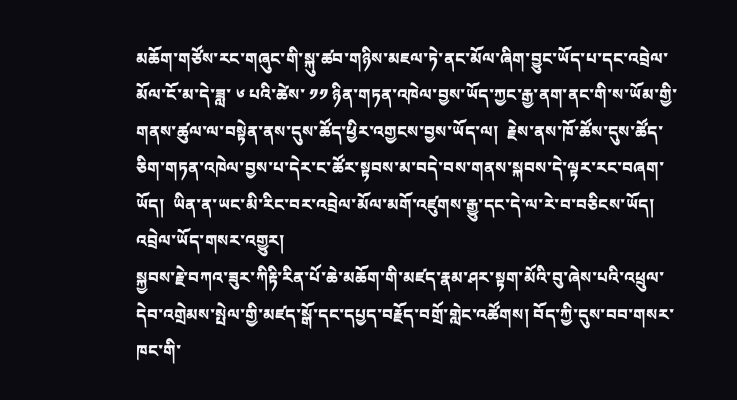མཆོག་གཙོས་རང་གཞུང་གི་སྐུ་ཚབ་གཉིས་མཇལ་ཏེ་ནང་མོལ་ཞིག་བྱུང་ཡོད་པ་དང་འབྲེལ་མོལ་ངོ་མ་དེ་ཟླ་ ༦ པའི་ཚེས་ ༡༡ ཉིན་གཏན་འཁེལ་བྱས་ཡོད་ཀྱང་རྒྱ་ནག་ནང་གི་ས་ཡོམ་གྱི་གནས་ཚུལ་ལ་བསྟེན་ནས་དུས་ཚོད་ཕྱིར་འགྱངས་བྱས་ཡོད་ལ།  རྗེས་ནས་ཁོ་ཚོས་དུས་ཚོད་ཅིག་གཏན་འཁེལ་བྱས་པ་དེར་ང་ཚོར་སྟབས་མ་བདེ་བས་གནས་སྐབས་དེ་ལྟར་རང་བཞག་ཡོད།  ཡིན་ན་ཡང་མི་རིང་བར་འབྲེལ་མོལ་མགོ་འཛུགས་རྒྱུ་དང་དེ་ལ་རེ་བ་བཅིངས་ཡོད།
འབྲེལ་ཡོད་གསར་འགྱུར།
སྐྱབས་རྗེ་བཀའ་ཟུར་ཀིརྟི་རིན་པོ་ཆེ་མཆོག་གི་མཛད་རྣམ་ཤར་སྟག་མོའི་བུ་ཞེས་པའི་འཕྲུལ་དེབ་འགྲེམས་སྤེལ་གྱི་མཛད་སྒོ་དང་དཔྱད་བརྗོད་བགྲོ་གླེང་འཚོགས། བོད་ཀྱི་དུས་བབ་གསར་ཁང་གི་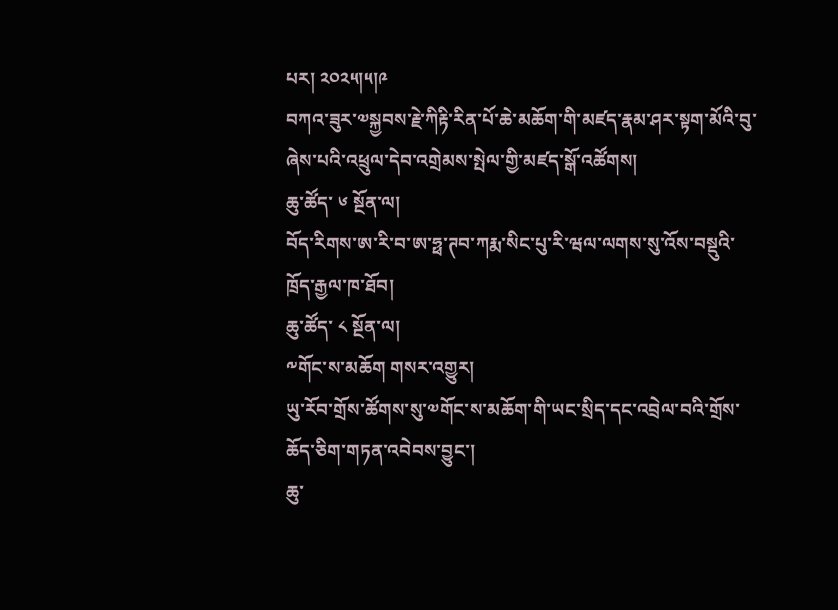པར། ༢༠༢༥།༥།༩
བཀའ་ཟུར་༧སྐྱབས་རྗེ་ཀིརྟི་རིན་པོ་ཆེ་མཆོག་གི་མཛད་རྣམ་ཤར་སྟག་མོའི་བུ་ཞེས་པའི་འཕྲུལ་དེབ་འགྲེམས་སྤེལ་གྱི་མཛད་སྒོ་འཚོགས།
ཆུ་ཚོད་ ༦ སྔོན་ལ།
བོད་རིགས་ཨ་རི་བ་ཨ་ཧྥ་ཊབ་ཀརྨ་སིང་པུ་རི་ཝལ་ལགས་སུ་འོས་བསྡུའི་ཁྲོད་རྒྱལ་ཁ་ཐོབ།
ཆུ་ཚོད་ ༨ སྔོན་ལ།
༸གོང་ས་མཆོག གསར་འགྱུར།
ཡུ་རོབ་གྲོས་ཚོགས་སུ་༧གོང་ས་མཆོག་གི་ཡང་སྲིད་དང་འབྲེལ་བའི་གྲོས་ཆོད་ཅིག་གཏན་འབེབས་བྱུང་།
ཆུ་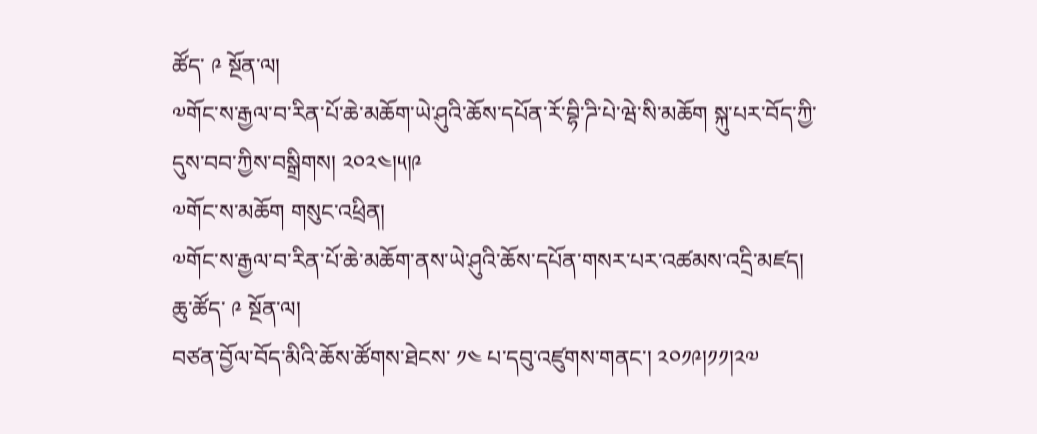ཚོད་ ༩ སྔོན་ལ།
༧གོང་ས་རྒྱལ་བ་རིན་པོ་ཆེ་མཆོག་ཡེ་ཤུའི་ཆོས་དཔོན་རོ་བྷི་ཌི་པེ་ཝེ་སི་མཆོག སྐུ་པར་བོད་ཀྱི་དུས་བབ་ཀྱིས་བསྒྲིགས། ༢༠༢༤།༥།༩
༧གོང་ས་མཆོག གསུང་འཕྲིན།
༧གོང་ས་རྒྱལ་བ་རིན་པོ་ཆེ་མཆོག་ནས་ཡེ་ཤུའི་ཆོས་དཔོན་གསར་པར་འཚམས་འདྲི་མཛད།
ཆུ་ཚོད་ ༩ སྔོན་ལ།
བཙན་བྱོལ་བོད་མིའི་ཆོས་ཚོགས་ཐེངས་ ༡༤ པ་དབུ་འཛུགས་གནང་། ༢༠༡༩།༡༡།༢༧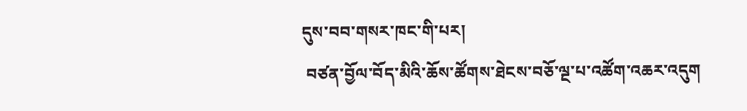དུས་བབ་གསར་ཁང་གི་པར།
 བཙན་བྱོལ་བོད་མིའི་ཆོས་ཚོགས་ཐེངས་བཅོ་ལྔ་པ་འཚོག་འཆར་འདུག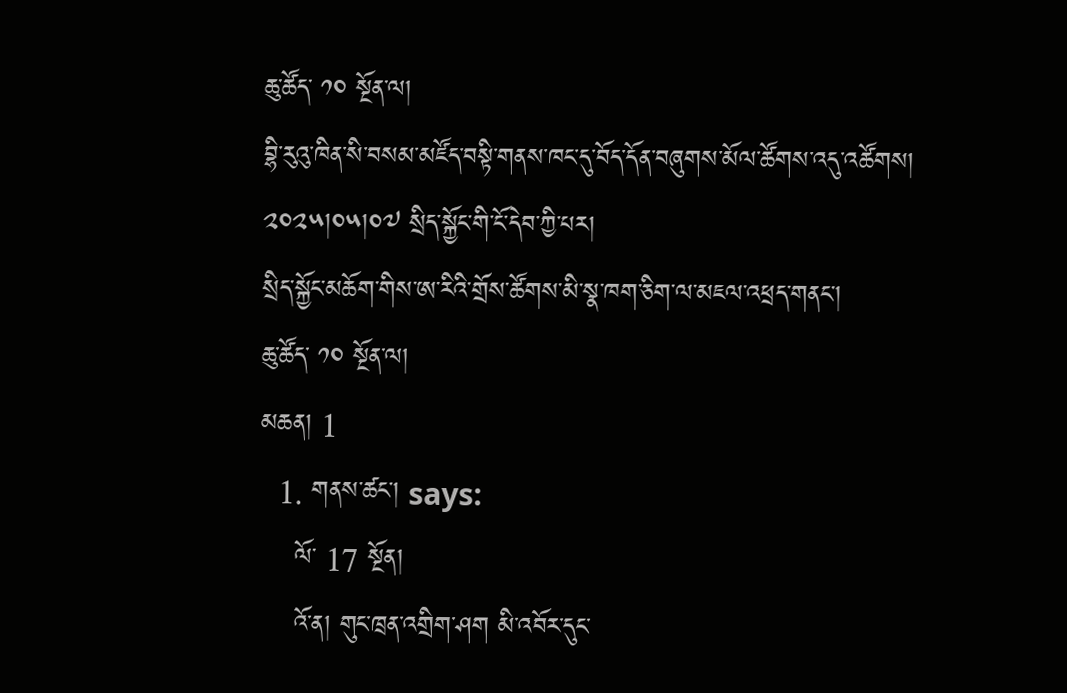ཆུ་ཚོད་ ༡༠ སྔོན་ལ།
བྷི་རུའུ་ཁིན་སི་བསམ་མཛོད་བསྟི་གནས་ཁང་དུ་བོད་དོན་བཞུགས་མོལ་ཚོགས་འདུ་འཚོགས། ༢༠༢༥།༠༥།༠༧ སྲིད་སྐྱོང་གི་ངོ་དེབ་ཀྱི་པར།
སྲིད་སྐྱོང་མཆོག་གིས་ཨ་རིའི་གྲོས་ཚོགས་མི་སྣ་ཁག་ཅིག་ལ་མཇལ་འཕྲད་གནང་།
ཆུ་ཚོད་ ༡༠ སྔོན་ལ།
མཆན། 1
  1. གནས་ཚང་། says:
    ལོ་ 17 སྔོན།
    འོ་ན། གུང་ཁྲན་འགྲིག་ཤག མི་འབོར་དུང་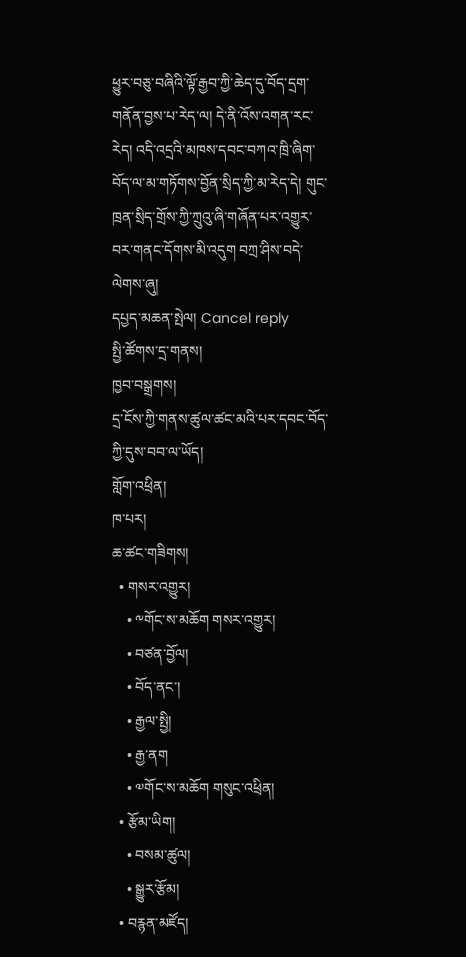ཕྱུར་བཅུ་བཞིའི་ལྟོ་རྒྱབ་ཀྱི་ཆེད་དུ་བོད་དྲག་གནོན་བྱས་པ་རེད་ལ། དེ་ནི་འོས་འགན་རང་རེད། འདི་འདྲའི་མཁས་དབང་བཀའ་ཁྲི་ཞིག་བོད་ལ་མ་གཏོགས་བྱོན་སྲིད་ཀྱི་མ་རེད་དེ། གུང་ཁྲན་སྲིད་གྲོས་ཀྱི་ཀྲུའུ་ཞི་གཞོན་པར་འགྱུར་བར་གནང་དོགས་མི་འདུག བཀྲ་ཤིས་བདེ་ལེགས་ཞུ།
དཔྱད་མཆན་སྤེལ། Cancel reply
སྤྱི་ཚོགས་དྲ་གནས།
ཁྱབ་བསྒྲགས།
དྲ་ངོས་ཀྱི་གནས་ཚུལ་ཚང་མའི་པར་དབང་བོད་ཀྱི་དུས་བབ་ལ་ཡོད།
གློག་འཕྲིན།
ཁ་པར།
ཆ་ཚང་གཟིགས།
  • གསར་འགྱུར།
    • ༸གོང་ས་མཆོག གསར་འགྱུར།
    • བཙན་བྱོལ།
    • བོད་ནང་།
    • རྒྱལ་སྤྱི།
    • རྒྱ་ནག
    • ༧གོང་ས་མཆོག གསུང་འཕྲིན།
  • རྩོམ་ཡིག།
    • བསམ་ཚུལ།
    • སྒྱུར་རྩོམ།
  • བརྙན་མཛོད།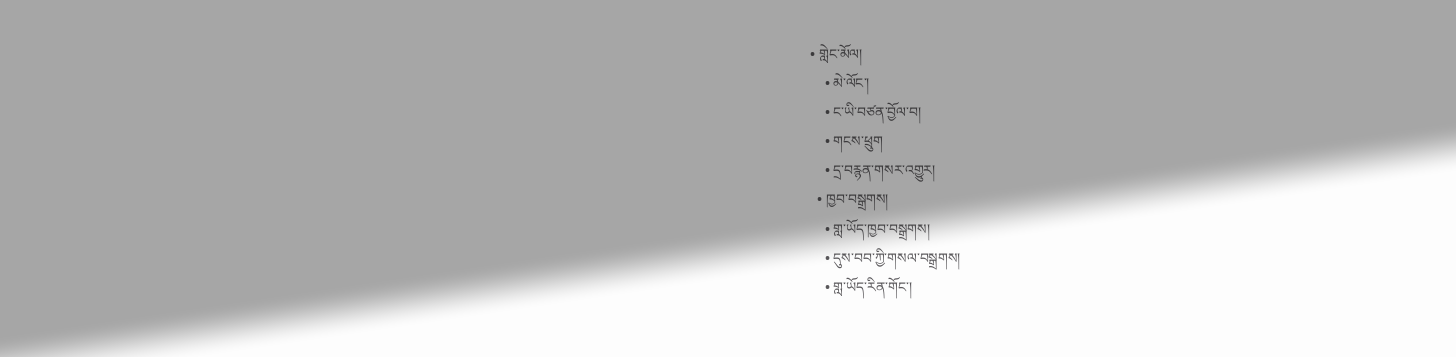• གླེང་མོལ།
    • མེ་ལོང་།
    • ང་ཡི་བཙན་བྱོལ་བ།
    • གངས་ཕྲུག
    • དྲ་བརྙན་གསར་འགྱུར།
  • ཁྱབ་བསྒྲགས།
    • གླ་ཡོད་ཁྱབ་བསྒྲགས།
    • དུས་བབ་ཀྱི་གསལ་བསྒྲགས།
    • གླ་ཡོད་རིན་གོང་།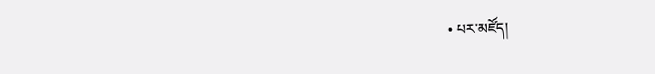• པར་མཛོད།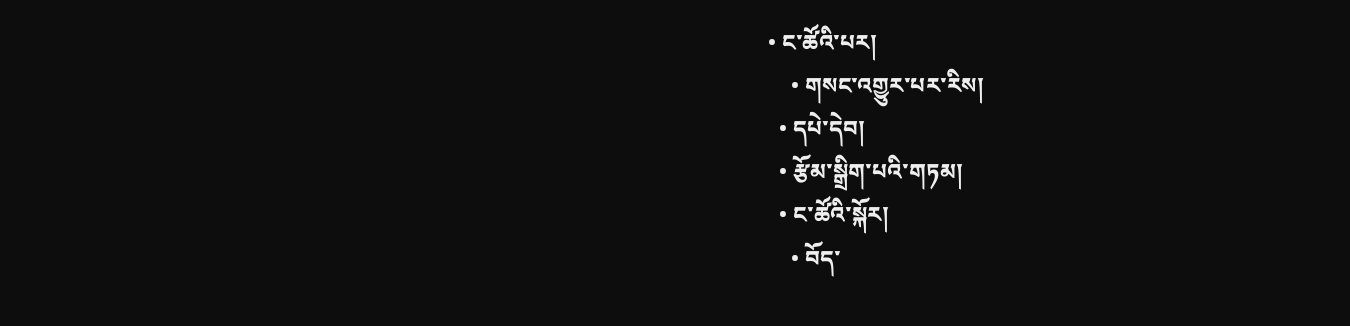• ང་ཚོའི་པར།
    • གསང་འགྱུར་པར་རིས།
  • དཔེ་དེབ།
  • རྩོམ་སྒྲིག་པའི་གཏམ།
  • ང་ཚོའི་སྐོར།
    • བོད་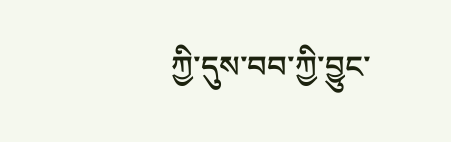ཀྱི་དུས་བབ་ཀྱི་བྱུང་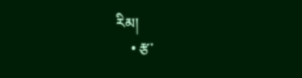རིམ།
    • རྩ་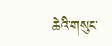ཆེའི་གསུང་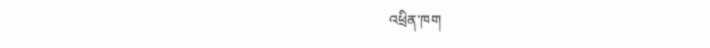འཕྲིན་ཁག